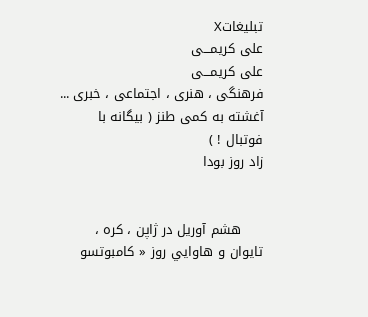تبليغاتX
علی کریمـــی
علی کریمـــی
فرهنگی ، هنری ، اجتماعی ، خبری ... آغشته به کمی طنز ( بیگانه با فوتبال ! )
زاد روز بودا


     هشم آوريل در ژاپن ، كره ، تايوان و هاوايي روز « كامبوتسو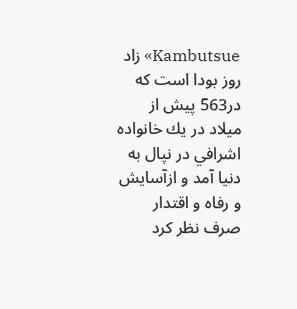Kambutsue» زاد روز بودا است كه در563 پيش از ميلاد در يك خانواده اشرافي در نپال به دنيا آمد و ازآسايش و رفاه و اقتدار صرف نظر كرد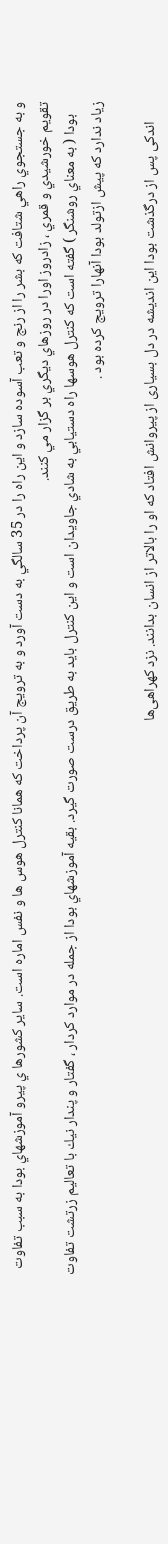و به جستجوي راهي شتافت كه بشر را از رنج و تعب آسوده سازد و اين راه را در 35 سالگي به دست آورد و به ترويج آن پرداخت كه همانا كنترل هوس ها و نفس اماره است. ساير كشورها ي پيرو آموزشهاي بودا به سبب تفاوت تقويم خورشيدي و قمري ، زادروز اورا در روزهاي ديگري بر گزار مي كنند.
    بودا ( به معناي روشنگر ) گفته است كه كنترل هوسها راه دستيابي به شادي جاويدان است و اين كنترل بايد به طريق درست صورت گيرد. بقيه آموزشهاي بودا از جمله در موارد كردار ، گفتار و پندار نيك با تعاليم زرتشت تفاوت زياد ندارد كه پيش ازتولد بودا آنهارا ترويج كرده بود .

      اندکی پس از درگذشت بودا این اندیشه در دل بسیاری از پیروانش افتاد که او را بالاتر از انسان بدانند. نزد کهراهی‌ها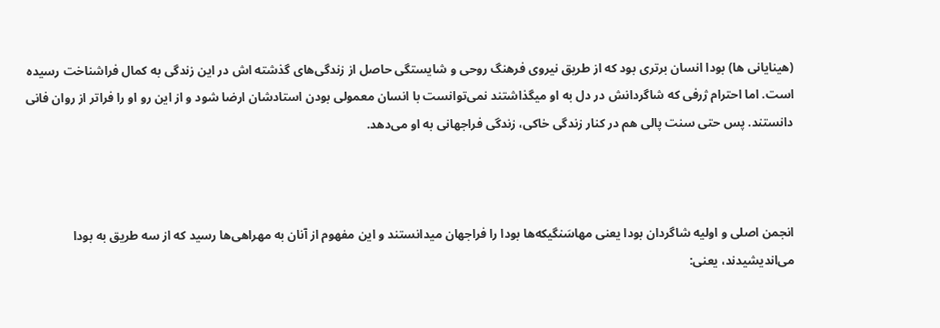(هینایانی ها) بودا انسان برتری بود که از طریق نیروی فرهنگ روحی و شایستگی حاصل از زندگی‌های گذشته اش در این زندگی به کمال فراشناخت رسیده است. اما احترام ژرفی که شاگردانش در دل به او میگذاشتند نمی‌توانست با انسان معمولی بودن استادشان ارضا شود و از این رو او را فراتر از روان فانی دانستند. پس حتی سنت پالی هم در کنار زندگی خاکی، زندگی فراجهانی به او می‌دهد.



انجمن اصلی و اولیه شاگردان بودا یعنی مهاسَنگیکه‌ها بودا را فراجهان میدانستند و این مفهوم از آنان به مهراهی‌ها رسید که از سه طریق به بودا می‌اندیشیدند، یعنی: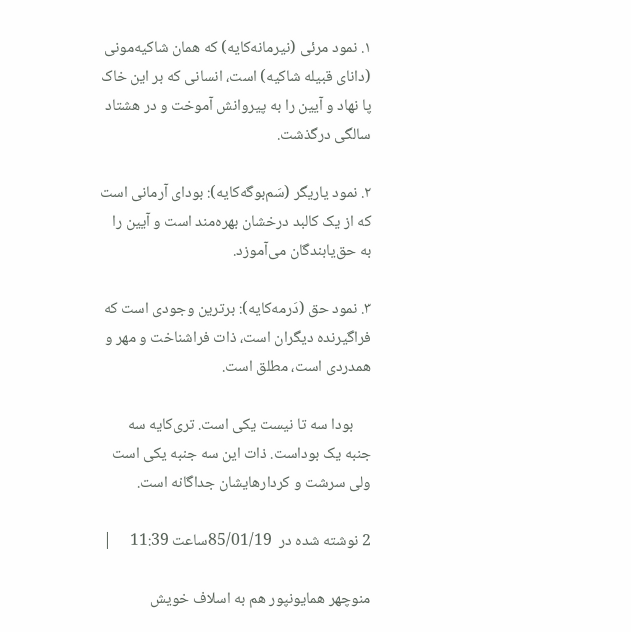۱. نمود مرئی (نیرمانه‌کایه) که همان شاکیه‌مونی (دانای قبیله شاکیه) است، انسانی که بر این خاک پا نهاد و آیین را به پیروانش آموخت و در هشتاد سالگی درگذشت.

۲. نمود یاریگر (سَم‌بوگه‌کایه): بودای آرمانی است که از یک کالبد درخشان بهره‌مند است و آیین را به حق‌یابندگان می‌آموزد.

۳. نمود حق (دَرمه‌کایه): برترین وجودی است که فراگیرنده دیگران است، ذات فراشناخت و مهر و همدردی است، مطلق است.

     بودا سه تا نیست یکی است. تری‌کایه سه جنبه یک بوداست. ذات این سه جنبه یکی است ولی سرشت و کردارهایشان جداگانه است.

2 نوشته شده در  85/01/19ساعت 11:39     |

منوچهر همایونپور هم به اسلاف خویش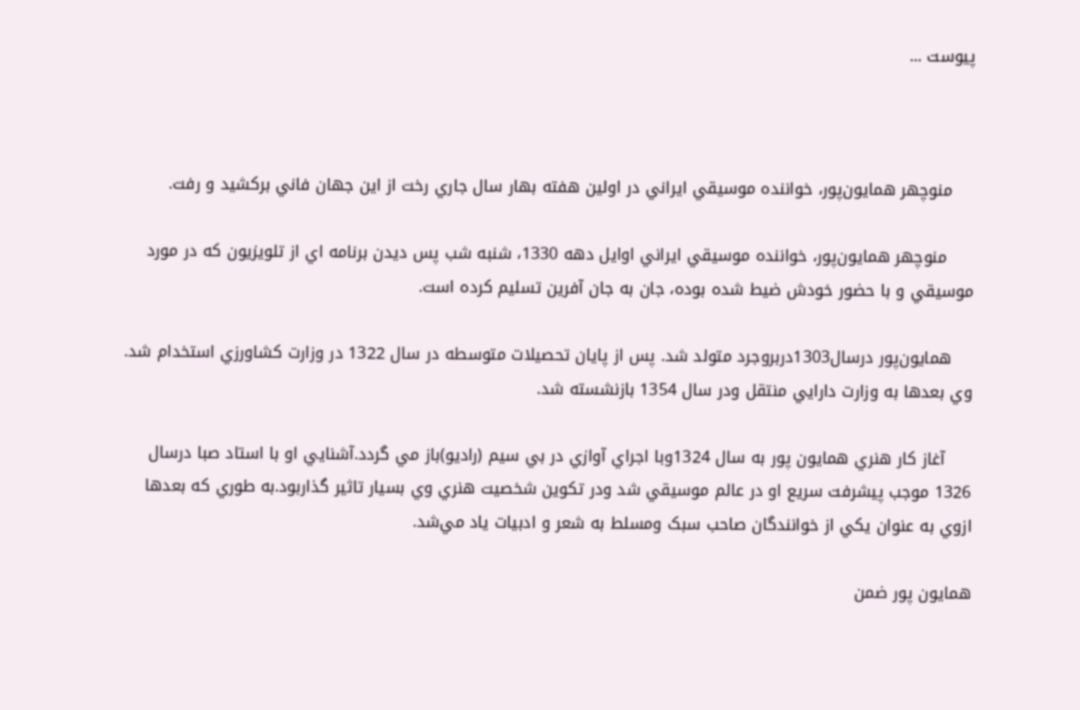پیوست ...



    منوچهر همايون‌پور، خواننده موسيقي ايراني در اولين هفته بهار سال جاري رخت از اين جهان فاني برکشيد و رفت.

     منوچهر همايون‌پور، خواننده موسيقي ايراني اوايل دهه 1330، شنبه شب پس ديدن برنامه اي از تلويزيون که در مورد موسيقي و با حضور خودش ضيط شده بوده، جان به جان آفرين تسليم کرده است.

    همايون‌پور درسال1303دربروجرد متولد شد. پس از پايان تحصيلات متوسطه در سال 1322 در وزارت کشاورزي استخدام شد. وي بعدها به وزارت دارايي منتقل ودر سال 1354 بازنشسته شد.

     آغاز کار هنري همايون پور به سال 1324وبا اجراي آوازي در بي سيم (راديو)باز مي گردد.آشنايي او با استاد صبا درسال 1326 موجب پيشرفت سريع او در عالم موسيقي شد ودر تکوين شخصيت هنري وي بسيار تاثير گذاربود.به طوري که بعدها ازوي به عنوان يکي از خوانندگان صاحب سبک ومسلط به شعر و ادبيات ياد مي‌شد.

همايون پور ضمن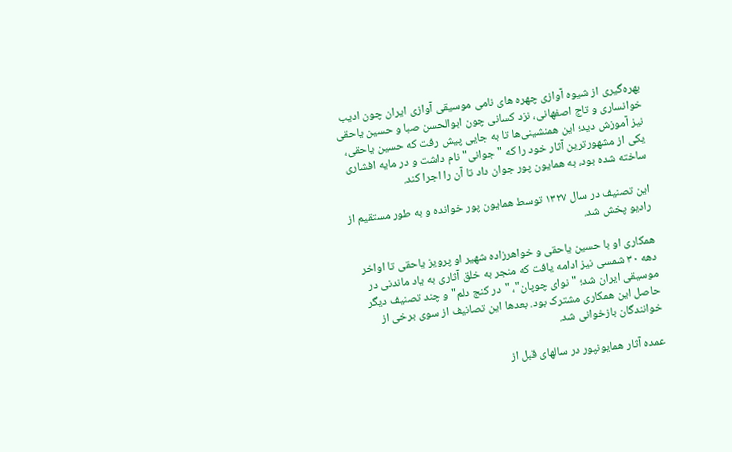بهره‌گيری از شيوه آوازی چهره های نامی موسيقی آوازی ايران چون اديب خوانساری و تاج اصفهانی، نزد کسانی چون ابوالحسن صبا و حسين ياحقی نيز آموزش ديد؛ اين همنشينی‌ها تا به جايی پيش رفت که حسين ياحقی، يکی از مشهورترين آثار خود را که "جوانی" نام داشت و در مايه افشاری ساخته شده بود، به همايون پور جوان داد تا آن را اجرا کند.

اين تصنيف در سال ۱۳۲۷ توسط همايون پور خوانده و به طور مستقيم از راديو پخش شد.

همکاری او با حسين ياحقی و خواهرزاده شهير او پرويز ياحقی تا اواخر دهه ۳۰ شمسی نيز ادامه يافت که منجر به خلق آثاری به ياد ماندنی در موسيقی ايران شد؛ "نوای چوپان"، "در کنج دلم" و چند تصنيف ديگر حاصل اين همکاری مشترک بود. بعدها اين تصانيف از سوی برخی از خوانندگان بازخوانی شد.

عمده آثار همايونپور در سالهای قبل از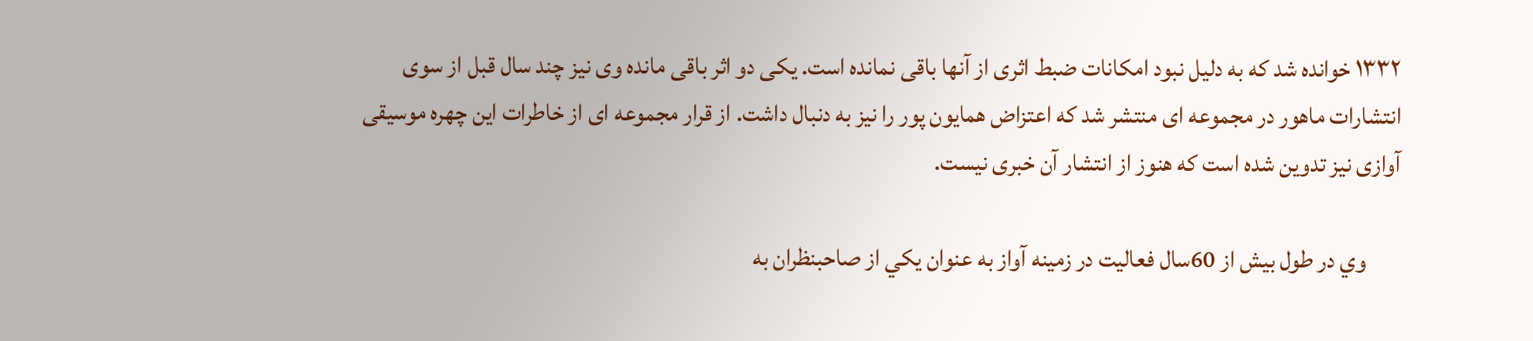۱۳۳۲ خوانده شد که به دليل نبود امکانات ضبط اثری از آنها باقی نمانده است. يکی دو اثر باقی مانده وی نيز چند سال قبل از سوی انتشارات ماهور در مجموعه ای منتشر شد که اعتزاض همايون پور را نيز به دنبال داشت. از قرار مجموعه ای از خاطرات اين چهره موسيقی آوازی نيز تدوين شده است که هنوز از انتشار آن خبری نيست.

       وي در طول بيش از 60سال فعاليت در زمينه آواز به عنوان يکي از صاحبنظران به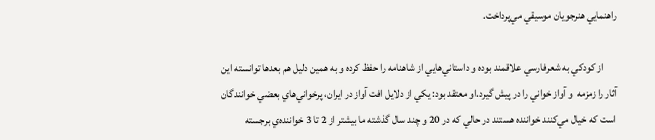راهنمايي هنرجويان موسيقي مي‌پرداخت.

      از كودكي به شعرفارسي علاقمند بوده و داستاني‌هايي از شاهنامه را حفظ كرده و به همين دليل هم بعدها توانسته اين آثار را زمزمه  و آواز خواني را در پيش گيرد.او معتقد بود: يكي از دلايل افت آواز در ايران، پرخواني‌هاي بعضي خوانندگان است كه خيال مي‌كنند خواننده هستند در حالي كه در 20 و چند سال گذشته ما بيشتر از 2 تا 3 خواننده‌ي برجسته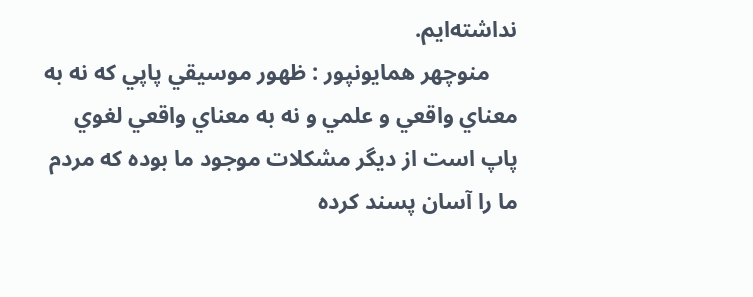نداشته‌ايم.
     منوچهر همايونپور : ظهور موسيقي پاپي كه نه به معناي واقعي و علمي و نه به معناي واقعي لغوي پاپ است از ديگر مشكلات موجود ما بوده كه مردم ما را آسان پسند كرده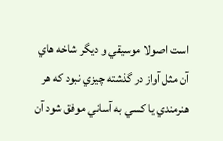است اصولا موسيقي و ديگر شاخه هاي آن مثل آواز در گذشته چيزي نبود كه هر هنرمندي يا كسي به آساني موفق شود آن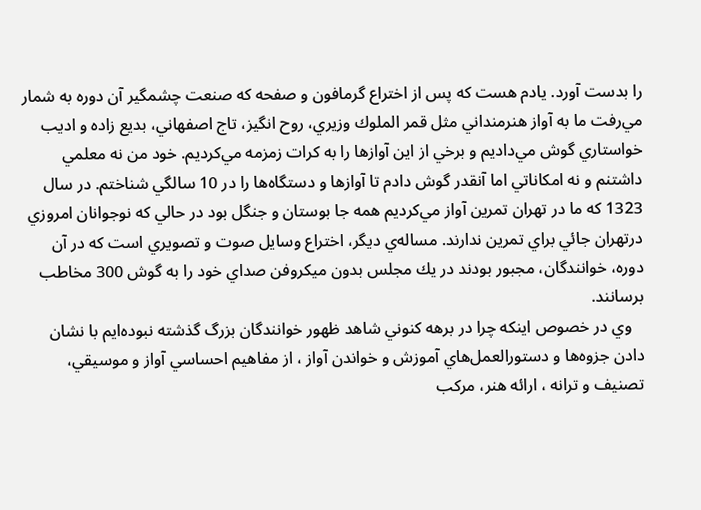را بدست آورد. يادم هست كه پس از اختراع گرمافون و صفحه كه صنعت چشمگير آن دوره به شمار مي‌رفت ما به آواز هنرمنداني مثل قمر الملوك وزيري، روح انگيز، تاج اصفهاني، بديع زاده و اديب خواستاري گوش مي‌داديم و برخي از اين آوازها را به كرات زمزمه مي‌كرديم. خود من نه معلمي داشتنم و نه امكاناتي اما آنقدر گوش دادم تا آوازها و دستگاه‌ها را در 10 سالگي شناختم. در سال 1323 كه ما در تهران تمرين آواز مي‌كرديم همه جا بوستان و جنگل بود در حالي كه نوجوانان امروزي درتهران جائي براي تمرين ندارند. مساله‌ي ديگر، اختراع وسايل صوت و تصويري است كه در آن دوره، خوانندگان، مجبور بودند در يك مجلس بدون ميكروفن صداي خود را به گوش 300 مخاطب برسانند.
   وي در خصوص اينكه چرا در برهه‌ كنوني شاهد ظهور خوانندگان بزرگ گذشته نبوده‌ايم با نشان دادن جزوه‌ها و دستورالعمل‌هاي آموزش و خواندن آواز ، از مفاهيم احساسي آواز و موسيقي، تصنيف و ترانه ، ارائه هنر، مركب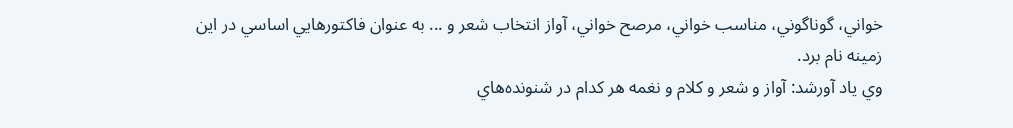خواني، گوناگوني، مناسب خواني، مرصح خواني، آواز انتخاب شعر و ... به عنوان فاكتورهايي اساسي در اين زمينه نام برد.
وي ياد آورشد: آواز و شعر و كلام و نغمه هر كدام در شنونده‌هاي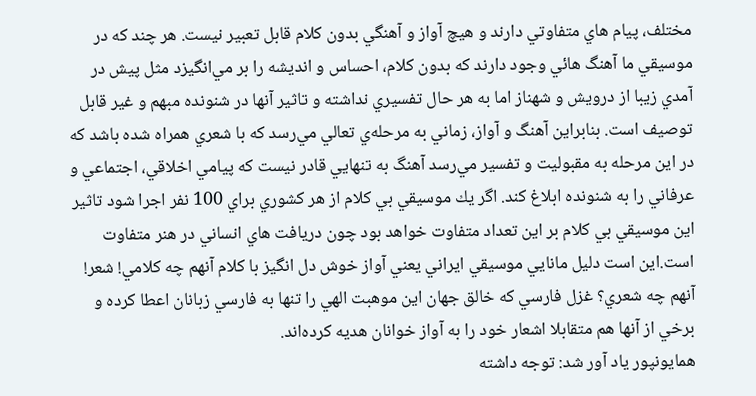مختلف، پيام هاي متفاوتي دارند و هيچ آواز و آهنگي بدون كلام قابل تعبير نيست. هر چند كه در موسيقي ما آهنگ هائي وجود دارند كه بدون كلام، احساس و انديشه را بر مي‌انگيزد مثل پيش در آمدي زيبا از درويش و شهناز اما به هر حال تفسيري نداشته و تاثير آنها در شنونده مبهم و غير قابل توصيف است. بنابراين آهنگ و آواز، زماني به مرحله‌ي تعالي مي‌رسد كه با شعري همراه شده باشد كه در اين مرحله به مقبوليت و تفسير مي‌رسد آهنگ به تنهايي قادر نيست كه پيامي اخلاقي، اجتماعي و عرفاني را به شنونده ابلاغ كند. اگر يك موسيقي بي كلام از هر كشوري براي 100 نفر اجرا شود تاثير اين موسيقي بي كلام بر اين تعداد متفاوت خواهد بود چون دريافت هاي انساني در هنر متفاوت است.اين است دليل مانايي موسيقي ايراني يعني آواز خوش دل انگيز با كلام آنهم چه كلامي! شعر! آنهم چه شعري؟ غزل فارسي كه خالق جهان اين موهبت الهي را تنها به فارسي زبانان اعطا كرده و برخي از آنها هم متقابلا اشعار خود را به آواز خوانان هديه كرده‌اند.
همايونپور ياد آور شد: توجه داشته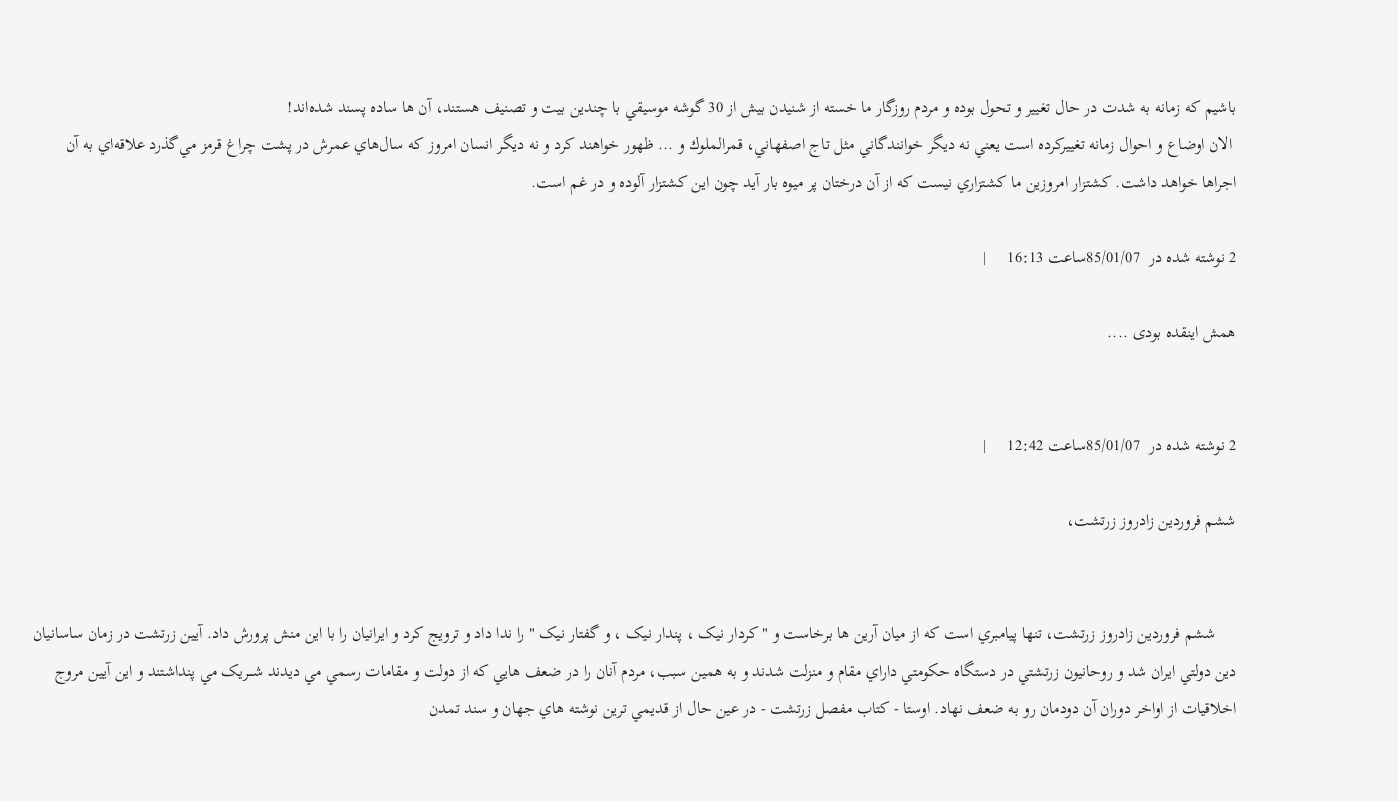باشيم كه زمانه به شدت در حال تغيير و تحول بوده و مردم روزگار ما خسته از شنيدن بيش از 30 گوشه موسيقي با چندين بيت و تصنيف هستند، آن ها ساده پسند شده‌اند!
 الان اوضاع و احوال زمانه تغييركرده است يعني نه ديگر خوانندگاني مثل تاج اصفهاني، قمرالملوك و ... ظهور خواهند كرد و نه ديگر انسان امروز كه سال‌هاي عمرش در پشت چراغ قرمز مي‌گذرد علاقه‌اي به آن اجراها خواهد داشت. كشتزار امروزين ما كشتزاري نيست كه از آن درختان پر ميوه بار آيد چون اين كشتزار آلوده و در غم است.

2 نوشته شده در  85/01/07ساعت 16:13     |

همش اینقده بودی ....


2 نوشته شده در  85/01/07ساعت 12:42     |

ششم فروردين زادروز زرتشت،


     ششم فروردين زادروز زرتشت، تنها پيامبري است که از ميان آرين ها برخاست و " کردار نيک ، پندار نيک ، و گفتار نيک " را ندا داد و ترويج کرد و ايرانيان را با اين منش پرورش داد. آيين زرتشت در زمان ساسانيان دين دولتي ايران شد و روحانيون زرتشتي در دستگاه حکومتي داراي مقام و منزلت شدند و به همين سبب، مردم آنان را در ضعف هايي که از دولت و مقامات رسمي مي ديدند شـــريک مي پنداشتند و اين آيين مروج اخلاقيات از اواخر دوران آن دودمان رو به ضعف نهاد. اوستا - کتاب مفصل زرتشت - در عين حال از قديمي ترين نوشته هاي جهان و سند تمدن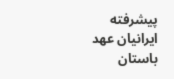پيشرفته ايرانيان عهد باستان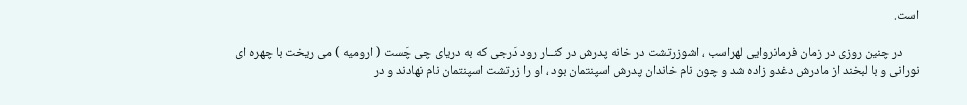است.

      در چنین روزی در زمان فرمانروایی لهراسب ، اشوزرتشت در خانه پدرش در کنــار رود دَرجی که به دریای چی چَست ( ارومیه ) می ریخت با چهره ای نورانی و با لبخند از مادرش دغدو زاده شد و چون نام خاندان پدرش اسپنتمان بود ، او را زرتشت اسپنتمان نام نهادند و در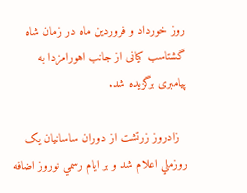روز خورداد و فروردین ماه در زمان شاه گشتاسب کیانی از جانب اهورامزدا به پیامبری برگزیده شد.

  زادروز زرتشت از دوران ساسانيان يک روزملي اعلام شد و بر ايام رسمي نوروز اضافه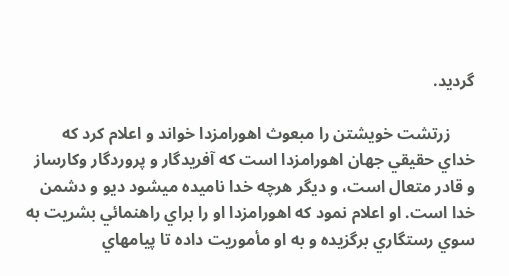گرديد.

      زرتشت خويشتن را مبعوث اهورامزدا خواند و اعلام كرد كه خداي حقيقي جهان اهورامزدا است كه آفريدگار و پروردگار وكارساز و قادر متعال است، و ديگر هرچه خدا ناميده ميشود ديو و دشمن خدا است. او اعلام نمود كه اهورامزدا او را براي راهنمائي بشريت به سوي رستگاري برگزيده و به او مأموريت داده تا پيامهاي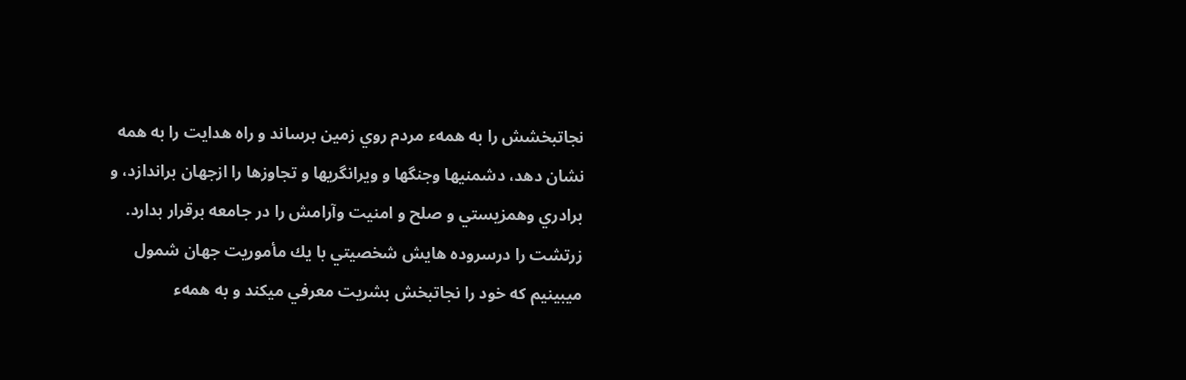نجاتبخشش را به همهء مردم روي زمين برساند و راه هدايت را به همه نشان دهد، دشمنيها وجنگها و ويرانگريها و تجاوزها را ازجهان براندازد، و برادري وهمزيستي و صلح و امنيت وآرامش را در جامعه برقرار بدارد. زرتشت را درسروده هايش شخصيتي با يك مأموريت جهان شمول ميبينيم كه خود را نجاتبخش بشريت معرفي ميكند و به همهء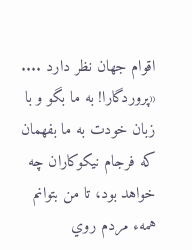اقوام جهان نظر دارد ....
«پروردگارا! به ما بگو و با زبان خودت به ما بفهمان كه فرجام نيكوكاران چه خواهد بود، تا من بتوانم همهء مردم روي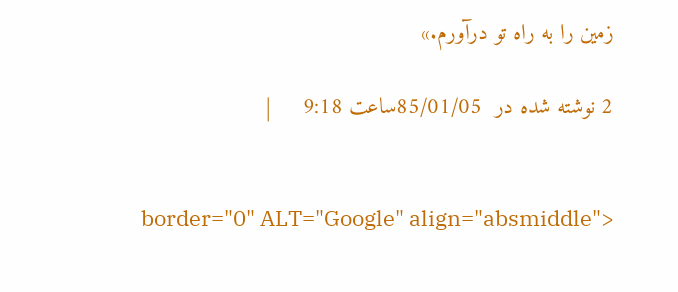زمين را به راه تو درآورم.»

2 نوشته شده در  85/01/05ساعت 9:18     |


border="0" ALT="Google" align="absmiddle">